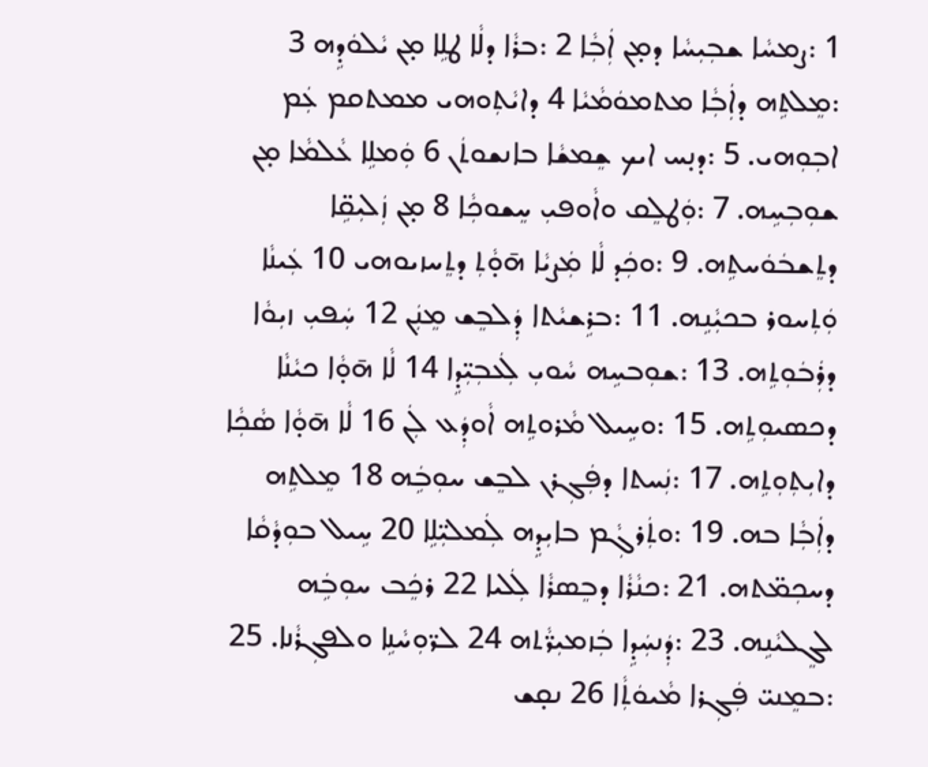1 :ܨܡܚܵܐ ܫܒܼܝܼܚܵܐ ܕܡ̣ܢ ܐܲܒܼܵܐ 2 :ܒܪܵܐ ܕܠܵܐ ܛܠܹܐ ܡ̣ܢ ܝܵܠܘܿܕܹܗ 3 :ܡܸܠܬܹܗ ܕܐܲܒܼܵܐ ܡܬܡܘܿܡܵܝܵܐ 4 ܕܐܝܵܬܼܘܗܝ ܡܡܬܩܡ ܥܲܡ ܐܒܼܘܼܗܝ. 5 :ܕܢ̣ܚ ܐܝܟ ܫܸܡܫܵܐ ܒܐܢܫܘܬܿܢ 6 ܘܲܡܠܹܐ ܥܵܠܡܵܐ ܡ̣ܢ ܫܘܼܒܼܚܹܗ. 7 :ܘܲܛܠܸܩ ܘܐܵܘܦܝܼ ܚܸܫܘܟܼܵܐ 8 ܡ̣ܢ ܙܲܠܝܼܩܹ̈ܐ ܕܬܸܫܒܿܘܿܚܬܹܗ. 9 :ܘܟܲܕ ܠܵܐ ܡܲܨܝܵܐ ܗ̄ܘ̣ܵܬܼ ܕܬܸܚܙܝܘܗܝ 10 ܥܲܝܢܵܐ ܘܲܬܼܚܘܪ ܒܟܝܼܵܢܹܗ. 11 :ܒܪܹܫܝܵܬܐ ܕܲܠܒܸܫ ܡܸܢܲܢ 12 ܚܲܦܝܼ ܙܝܼܘܵܐ ܕܪܲܒܿܘܼܬܹܗ. 13 :ܫܘܼܒܚܹܗ ܚܵܘܝܼ ܠܲܥܒܼܝܼ̈ܕܹܐ 14 ܠܵܐ ܗ̄ܘ̣ܵܐ ܟܝܵܢܵܐ ܕܟܣܝܘܼܬܹܗ. 15 :ܘܚܹܝܠ ܡܵܪܘܬܹܗ ܐܵܘܕܲܥ ܠܲܢ 16 ܠܵܐ ܗ̄ܘ̣ܵܐ ܣܵܟܼܵܐ ܕܐܝܼܬܼܘܼܬܹܗ. 17 :ܢܲܚܬܐ ܕܦܲܓܼܪܢ ܠܒܸܫ ܚܘܼܒܹܿܗ 18 ܡܸܠܬܹܗ ܕܐܲܒܼܵܐ ܒܗ. 19 :ܘܬܲܪܓܼܵܡ ܒܐܝܼܕܹܗ ܠܲܡܠܝܼ̈ܠܹܐ 20 ܚܹܝܠ ܒܘܼܕܵܩܵܐ ܕܚܟܼܡ̈ܬܗ. 21 :ܟܢܵܪܵܐ ܕܒܸܣܪܵܐ ܠܲܠܝܐ 22 ܪܟܸܿܒ ܚܘܼܒܹܿܗ ܠܓܸܠܝܵܢܹܗ. 23 :ܕܲܢܚܲܕܹܐ ܒܲܙܡܝܼܪ̈ܵܬܗ 24 ܠܪ̈ܘܼܚܵܢܹܐ ܘܠܦܓܼܪܵܢܐ. 25 :ܒܡܸܢܝ̈ ܦܲܓܼܪܐ ܡܵܝܘܿܬܼܵܐ 26 ܢܩ̣ܫ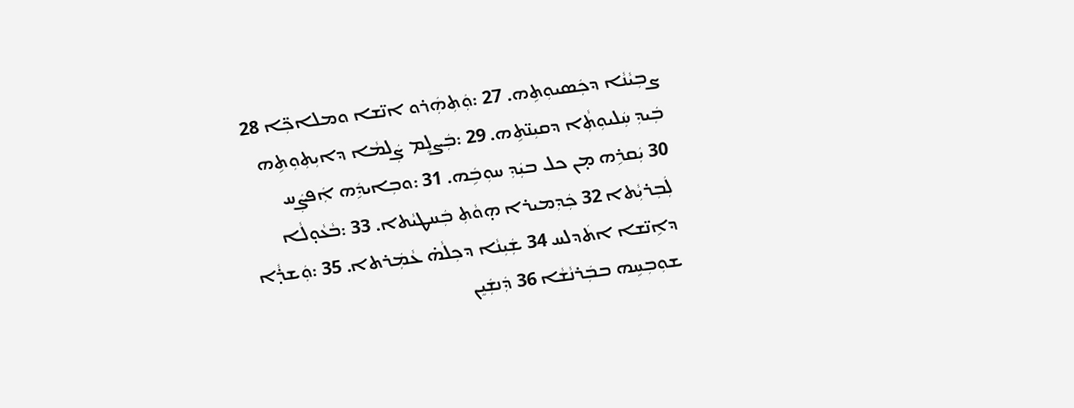ܨܒܼܝܵܢܵܐ ܕܟܲܣܝܘܼܬܹܗ. 27 :ܘܲܬܼܗܲܪܘ ܐܢ̈ܫܐ ܘܡܠܐܟܼ̈ܐ 28 ܒܲܝܕܼ ܚܲܠܝܘܼܬܼܵܐ ܕܩܝܼܢ̈ܬܹܗ. 29 :ܒܲܨܠܸܡ ܨܲܠܡܵܐ ܕܐܝܼܬܼܘܼܬܹܗ 30 ܝܲܩܪܹܗ ܡ̣ܢ ܟܠ ܒܝܲܕܼ ܚܘܼܒܹܿܗ. 31 :ܘܒܼܐܝܕܹܿܗ ܐܲܦܨܲܚ ܠܲܒܼܪܝܼܵܬܐ 32 ܟܲܕܼܡܝܪܐ ܗ̣ܘܵܬܼ ܒܲܚܛܝܵܬܐ. 33 :ܒܵܥܵܘ̣ܠܵܐ ܕܐܹܢ̈ܫܐ ܐܬܿܕܠܚ 34 ܫܲܝܼܢܵܐ ܕܟܼܠܵܗ̇ ܥܵܡܲܪܬܐ. 35 :ܘܲܫܪ̣ܵܐ ܫܘܼܒܼܚܹܗ ܒܒܲܪܢܵܫܵܐ 36 ܕܲܢܫܲܝܸܢ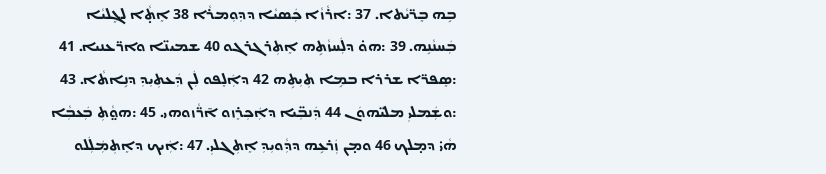ܒܹܗ ܒܸܪ̈ܝܵܬܐ. 37 :ܐܪܵܙܵܐ ܟܲܣܝܵܐ ܕܕܼܘܼܡܪܵܐ 38 ܐܸܬ̣ܵܐ ܠܓܸܠܝܵܐ ܒܲܚܢܵܢܹܗ. 39 :ܗܘ̇ ܕܠܲܚܙܵܬܹܗ ܐܸܬܼܪܓܪܓܘ 40 ܫܡܝܢ̈ܐ ܘܐܪ̈ܥܢܝܐ. 41 :ܣܸܦܪ̈ܐ ܫܪܪܐ ܒܡܹܐ ܬܼܝܼܬܹܗ 42 ܕܐܲܠܸܦܘ ܠܲܢ ܕܲܥܬܼܝܼܕܼ ܕܢܹܐܬܵܐ. 43 :ܘܫܲܡܠܝܼ ܡܠܝ̈ܗܘܿܢ 44 ܕܲܢܒܼ̈ܝܐ ܕܐܲܟܼܪܸܙܘ ܐ̄ܪ̈ܵܙܘܗܝ. 45 :ܗܘ̤ܵܬܼ ܒܲܥܒܼܵܐ ܗܵܝ̇ ܕܡ̣ܠܟ 46 ܘܡ̣ܢ ܙܲܪܥܹܗ ܕܕܼܵܘܝܼܕܼ ܐܸܬܼܓܠܝܼ. 47 :ܐܲܝܟ ܕܐܸܬܼܡܲܠܲܠܘ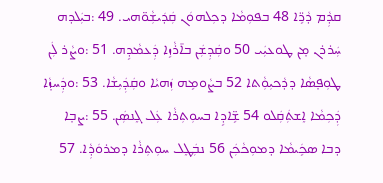ܩܕܼܵܡ ܕܵܪܹ̈ܐ 48 ܒܦܘܼܡܵܐ ܕܟܼܠܗܘܿܢ ܩܲܕܿܝܫܼܵܘ̈ܗܝ. 49 :ܒܝܲܠܕܗ ܚܲܪܪܢ ܡ̣ܢ ܛܘܥܝܲܝ 50 ܘܩܲܕܼܫܲܢ ܒܐ̄ܪܵܙܹܐ ܕܲܥܡܵܕܹܗ. 51 :ܘܨܵܪ ܠܲܢ ܛܘܼܦ̣ܣܵܐ ܕܕܵܟܝܼܘܼܵܬܐ 52 ܒܨܵܘܡܹܗ ܙܲܗܝܵܐ ܘܩܲܕܲܝܼܫܵܐ. 53 :ܘܕܲܚܙ̣ܵܐ ܕܲܟܼܡܵܐ ܐܸܫܬܲܩܲܠܘ 54 ܫܹ̈ܐܕܹܐ ܒܚܘܼܬܼܪܵܐ ܥܲܠ ܓܸܢܣܲܢ. 55 :ܨܒ̣ܐ ܕܒܐ ܣܟܹܿܝܡܵܐ ܕܡܘܼܟܵܟܲܢ 56 ܢܒܲܛܸܠ ܚܘܼܬܼܪܵܐ ܕܡܪܘܿܕܼܵܐ. 57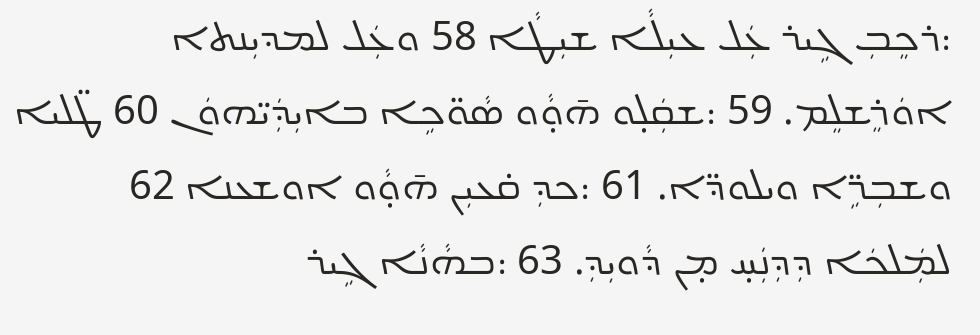:ܪܟܸܒܼ ܓܹܝܪ ܥܲܠ ܥܝܼܠܵܐ ܫܝܼܛܵܐ 58 ܘܥܲܠ ܠܡܕܝܼܢܬܐ ܐܘܿܪܸܫܠܸܡ. 59 :ܫܩܲܠ̣ܘ ܗ̄ܘ̣ܵܘ ܣܵܘ̈ܟܹܐ ܒܐܝܼܕܲܝ̈ܗܘܿܢ 60 ܛ̈ܠܝܐ ܘܫܒܼܪܹ̈ܐ ܘܝܠܘܕ̈ܐ. 61 :ܟܕܼ ܩ̇ܥܝܼܢ ܗ̄ܘ̣ܵܘ ܐܘܫܥܢܐ 62 ܠܡܲܠܟܿܐ ܕܼܕܼܢܲܚ̣ ܡ̣ܢ ܕܵܘܝܼܕܼ. 63 :ܒܗܵܢܵܐ ܓܹܝܪ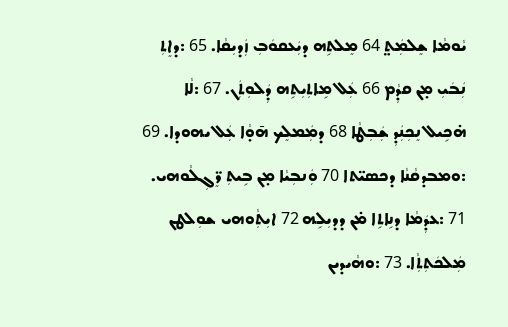ܝܵܘܡܵܐ ܫܸܠܡܲܬ̤ 64 ܡܸܠܬܹܗ ܕܝܲܥܩܘܿܒܼ ܙܲܕܝܼܩܵܐ. 65 :ܕܐܸܬܼ ܢܲܒܿܝܼ ܡ̣ܢ ܩܕܼܵܡ 66 ܥܲܠ ܡܹܐܬܼܝܼܬܹܗ ܕܲܠܘܼܬܲܢ. 67 :ܠܵܐ ܗ̇ܟܹܝܠ ܢܸܟܼܢܲܕܼ ܫܲܒܼܛܵܐ 68 ܕܡܲܡܠܸܟ ܗ̄ܘ̣ܵܐ ܥܲܠ ܝܗܘܕܐ. 69 :ܘܡܒܕܩܵܢܵܐ ܕܟܣܝ̈ܬܐ 70 ܘܲܢܒܼܝܵܐ ܡ̣ܢ ܒܹܝܬܼ ܪܸ̈ܓܼܠܵܘܗܝ. 71 :ܥܕܲܡܵܐ ܕܢܹܐܬܹܐ ܡ̇ܢ ܕܕܝܼܠܹܗ 72 ܐܝܼܬܼܵܘܗܝ ܫܘܼܠܛܢ ܡܲܠܟܿܬܼܬܼܵܐ. 73 :ܘܗܵܝܕܝܢ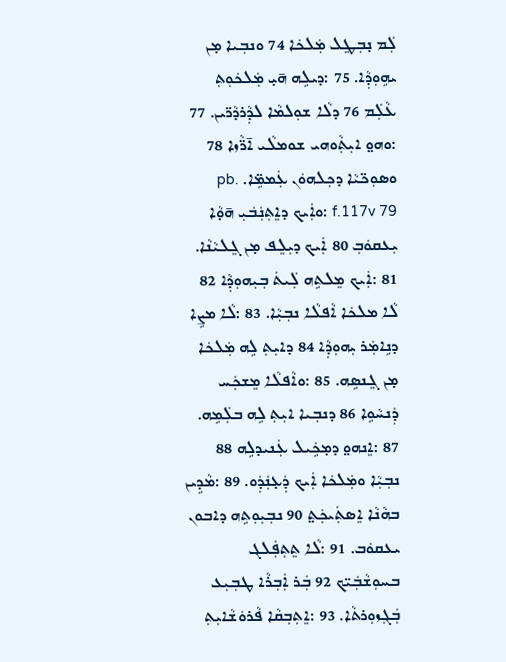ܠܲܡ ܢ̣ܒܼܛܸܠ ܡܲܠܟܿܐ 74 ܘܢܒܼܝܐ ܡ̣ܢ ܝܗܹܘܼܕܼܵܐ. 75 :ܕܝܠܹܗ ܗ̄ܝ̣ ܡܲܠܟܿܘܼܬܼ ܥܵܠܲܡ 76 ܕܠܵܐ ܫܘܼܠܡܵܐ ܠܕܼܵܪܕܵܪ̈ܝܢ. 77 :ܘܗܘ̤ ܐܝܼܬܼܵܘܗܝ ܫܘܡܠܵܝ ܐ̄ܪ̈ܵܙܐ 78 ܘܣܘܼܟ̈ܝܵܐ ܕܟܼܠܗܘܿܢ ܥܲܡܡܹ̈ܐ. pb. f.117v 79 :ܘܐܲܝܟ ܕܐܸܬܼܢܲܒܿܝܼ ܗ̄ܘ̣ܵܐ ܝܼܥܩܘܿܒܼ 80 ܐܲܝܟ ܕܝܼܠܸܦ ܡ̣ܢ ܓܸܠܝܵܢܵܐ. 81 :ܐܲܝܟ ܡܸܠܬܹܗ ܠܲܝܬܿ ܒܼܝܼܗܘܼܕܼܵܐ 82 ܠܵܐ ܡܠܟܿܐ ܐܵܦܠܵܐ ܢܒܼܝܼܵܐ. 83 :ܠܵܐ ܡܨܹܐ ܕܢܹܐܡܲܪ ܝܼܗܘܼܕܼܵܐ 84 ܕܐܝܼܬܼ ܠܹܗ ܡܲܠܟܿܐ ܡ̣ܢ ܓܸܢܣܹܗ. 85 :ܘܐܵܦܠܵܐ ܡܸܫܟܲܚ ܕܲܢܚܵܘܹܐ 86 ܕܢܒܼܝܐ ܐܝܼܬܼ ܠܹܗ ܒܠܲܡܹܗ. 87 :ܐܸܢܗܘ̤ ܕܡ̣ܟܹܿܝܠ ܥܲܢܝܕܠܹܗ 88 ܢܒܼܝܼܵܐ ܘܡܲܠܟܿܐ ܐܲܝܟ ܕܲܥ̣ܢܲܕܲܘ. 89 :ܡܵܕܹܝܢ ܒܗܵܢܵܐ ܐܸܣܬܲܝܟܲܬ̤ 90 ܢܒܼܝܼܘܼܬܹܗ ܕܐܒܘܢ ܝܥܩܘܿܒ. 91 :ܠܵܐ ܬܸܬܼܦܲܠܓ ܒܚܘܼܫܵܒܲܝ̈ܟ 92 ܒܲܪ ܐܲܒܼܪܵܐ ܛܒܼܝܼܥ ܒܲܓܼܙܘܼܪܬܵܐ. 93 :ܐܸܬܼܒܼܩܵܐ ܦܵܪܘܿܫܵܐܝܼܬܼ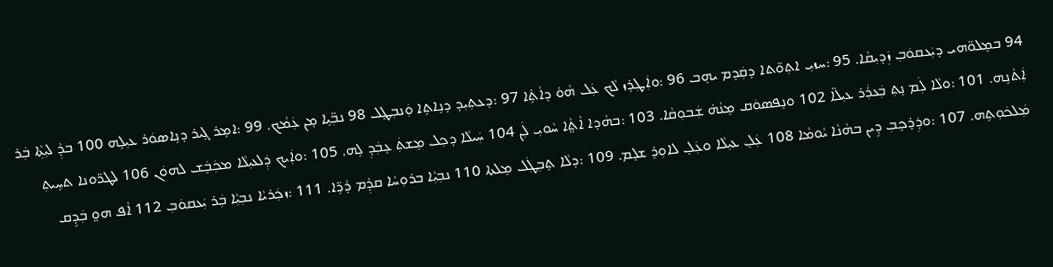94 ܒܡܸܠܘ̈ܗܝ ܕܝܲܥܩܘܿܒܼ ܙܲܕܝܼܩܵܐ. 95 :ܚܙܝܼ ܐܬܼܘ̈ܬܐ ܕܩܲܕܡ ܝܗ̣ܒ 96 :ܘܐܲܛܼܪܸܙ ܠܵܟ ܥܲܠ ܗܵܘ̇ ܕܐܵܬܹ̇ܐ 97 :ܕܥܬܼܝܼܕ ܕܢܹܐܬܹܐ ܘܲܢܒܼܛܸܠ 98 ܢܒܼ̈ܝܹܐ ܡ̣ܢ ܥܲܡܵܟ. 99 :ܐܡ̣ܪ ܓܹܝܪ ܕܢܹܐܣܘܿܪ ܥܝܼܠܹܗ 100 ܒܕܼܵ ܠܝܼܬܼܵܐ ܒܲܪ ܐܲܬܵܢܹܗ. 101 :ܘܠܵܐ ܠܲܡ ܢܸܬܼ ܒܲܥܪܲܪ ܥܝܼܠ̈ܐ 102 ܘܢܸܦܣܘܿܩ ܡܸܢܵܗ̇ ܫܲܒܘܼܩܵܐ. 103 :ܒܗܵܕܐ ܐܵܬ̤ܵܐ ܚܵܘܝܼ ܠܲܢ 104 ܚܲܝܠܵܐ ܕܟܼܠ ܡܸܫܬܲ ܥ̣ܒܲܕܼ ܠܹܗ. 105 :ܘܐܲܝܟ ܕܲܠܥܝܼܠܵܐ ܡܟܲܒܸܿܫ ܠܗܘܿܢ 106 ܠܛܪ̈ܘܢܐ ܬܚܹܝܬܼ ܡܲܠܟܿܘܼܬܹܗ. 107 :ܘܕܲܪܸܟܸܒܼ ܕܹܝܢ ܒܗܵܢܵܐ ܝܵܘܡܵܐ 108 ܥܲܠ̣ ܥܝܼܠܵܐ ܘܥܲܠ̣ ܠܐܘܼܪܸ ܫܠܸܡ. 109 :ܕܠܵܐ ܬܸܒܼܛܲܠ ܡܸܠܬܐ 110 ܢܒܼܝܼܵܐ ܒܪܘܼܚܵܐ ܩܕܼܵܡ ܕܵܪܹ̈ܐ. 111 :ܙܟܲܪܝܵܐ ܢܒܼܝܼܵܐ ܒܲܪ ܝܲܥܩܘܿܒܼ 112 ܐܵܦ ܗܘ̤ ܒܲܕܹܩ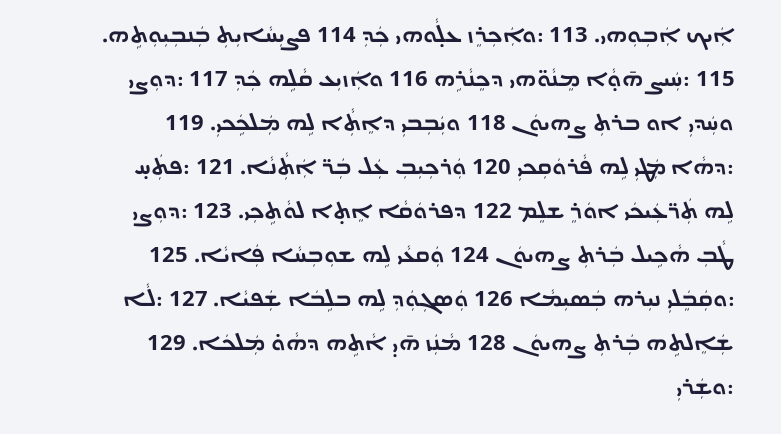ܐܲܝܟ ܐܲܒܼܘܼܗܝ. 113 :ܘܐܲܟܼܪܸܙ ܥܠ̣ܵܘܗܝ ܟܲܕܼ 114 ܦܨܝܼܚܵܐܝܼܬܼ ܒܲܢܒܼܝܼܘܼܬܹܗ. 115 :ܚܲܝܨ ܗ̄ܘ̣ܵܐ ܡܸܢܵܘ̈ܗܝ ܕܟܸܢܵܪܹܗ 116 ܘܐܲܙܝܼܥ ܩܵܠܹܗ ܟܲܕܼ 117 :ܕܘܼܨܝ ܘܚܲܕܝܼ ܐܘ ܒܪܬܼ ܨܗܝܘܿܢ 118 ܘܝܲܒܼܒܝܼ ܕܐܸܬܼܵܐ ܠܹܗ ܡܲܠܟܹܿܟܝܼ. 119 :ܕܗܵܐ ܡܲܛܝܼ ܠܹܗ ܦܵܪܘܿܩܼܟܝܼ 120 ܘܲܪܟܼܝܼܒܼ ܥܲܠ ܒܲܪ̈ ܐܲܬܼܵܢܵܐ. 121 :ܦܬܲܚ̣ ܠܹܗ ܬܲܪ̈ܥܲܝܟܿܝ ܐܘܿܪܸ ܫܠܸܡ 122 ܕܦܪܘܿܩܵܐ ܐܸܬ̣ܐ ܠܘܵܬܹܟܼܝ. 123 :ܕܘܼܨܝ ܛܵܒܼ ܗܵܟܹܝܠ ܒܲܪܬܼ ܨܗܝܘܿܢ 124 ܘܲܩܥܵܝ ܠܹܗ ܫܘܼܒܼܚܵܐ ܦܲܐܝܵܐ. 125 :ܘܩܲܒܸܿܠܝܼ ܢܝܼܪܗ ܒܲܣܝܼܡܵܐ 126 ܘܲܣܓܼܘܲܕܼ ܠܹܗ ܒܠܹܒܿܐ ܫܲܦܝܵܐ. 127 :ܠܵܐ ܫܲܐܸܠܬܹܗ ܒܲܪܬܼ ܨܗܝܘܿܢ 128 ܡܵܢܲܙ ܗ̄ܝ̣ ܐܵܬܹܗ ܕܗܵܘ̇ ܡܲܠܟܿܐ. 129 :ܘܫܲܪܝܼ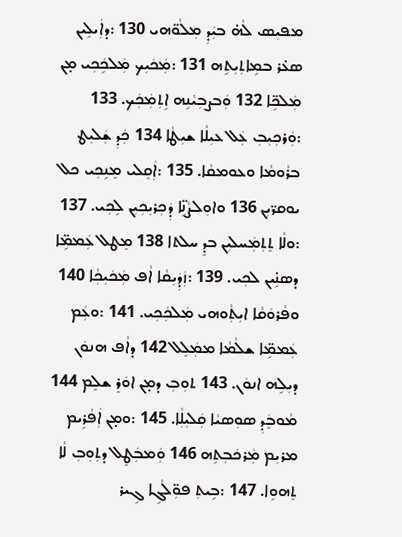ܡܦܝܼܣ ܠܵܗ̇ ܒܝܲܕܼ ܡܼܠܵܘ̈ܗܝ 130 :ܕܐܲܝܠܹܝܢ ܣܥ̇ܪ ܒܡܹܐܬܼܝܼܬܹܗ 131 :ܡܲܟܿܝܼܟ ܡܲܠܟܹܿܟܼܝ ܡ̣ܢ ܡܲܠܟܹ̈ܐ 132 ܘܲܒܨܒܼܝܵܢܹܗ ܐܹܬܼܡܲܟܲܟ. 133 :ܘܲܪܟܼܝܼܒܼ ܥܲܠ ܥܝܼܠܵܐ ܫܝܼܛܵܐ 134 ܟܲܕܼ ܫܲܠܝܼܛ ܒܪܵܘܡܵܐ ܘܥܘܡܩܵܐ. 135 :ܐܲܩܸܠܝ ܡܸܢܹܟܼܝ ܟܠ ܝܘܩܪ̈ܝܼܢ 136 ܘܐܘܼܠܨܵܢܹ̈ܐ ܕܲܟܼܪܝܼܟܼܝܼܢ ܠܹܟܼܝ. 137 :ܘܠܵܐ ܬܸܬܼܡܲܚܠܝܼܢ ܒܕܸ ܚܠܬܐ 138 ܡܸܛܠ ܥܲܡܡܹ̈ܐ ܕܣܢܹ̇ܝܢ ܠܟܼܝ. 139 :ܙܲܕܲܝܼܩܵܐ ܐܵܦ ܡܲܟܿܝܼܟܼܵܐ 140 ܘܦܵܪܘܿܩܵܐ ܐܝܼܬܼܵܘܗܝ ܡܲܠܟܲܟܼܝ. 141 :ܘܥܲܡ ܥܲܡܡܹ̈ܐ ܫܠܵܡܵܐ ܡܡܲܠܸܠ 142 ܕܐܵܦ ܗܢܘܿܢ ܕܝܼܠܹܗ ܐܢܘܿܢ. 143 ܬܘܼܒܼ ܕܡ̣ܢ ܐܘܿܪܸ ܫܠܸܡ 144 ܡܵܘܒܸܿܕܼ ܣܘܼܣܝܵܐ ܩܲܠܝܼܠܼܵܐ. 145 :ܘܡ̣ܢ ܐܲܦܵܪܹܝܡ ܡܪܝܼܡ ܡܲܪܟܿܒܼܬܹܗ 146 ܘܲܡܒܲܛܸܠ ܕܬܼܘܼܒܼ ܠܵܐ ܬܸܗܘܹܐ. 147 :ܒܹܝܬܼ ܦܘܼ̈ܠܵܓܹܐ ܓܹܝܪ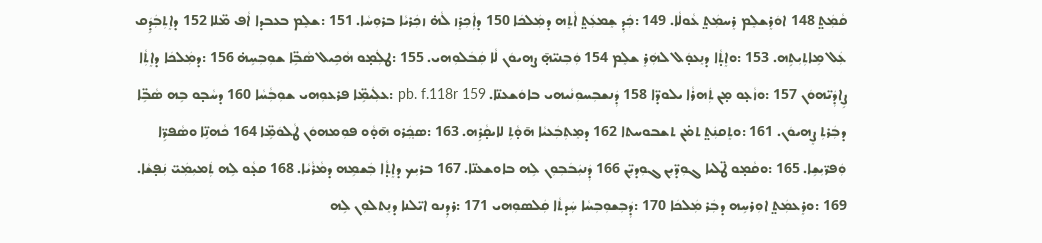ܩܵܡܲܬ̤ 148 ܐܘܿܪܸܫܠܸܡ ܪܸܚܡܲܬ̤ ܥܵܘܠܵܐ. 149 :ܟܲܕܼ ܫܸܡܥܲܬ̤ ܐܵܬܸܗ ܕܡܲܠܟܿܐ 150 ܕܐܲܟܼܪܸܙ ܠܵܗ̇ ܙܟܲܪܝܵܐ ܒܪܘܼܚܵܐ. 151 :ܫܠܸܡ ܒܥܒܕܐ ܐܵܦ ܡ̈ܠܐ 152 ܕܐܸܬܼܒܲܕܹܿܩ ܥܲܠ ܡܹܐܬܼܝܼܬܹܗ. 153 :ܘܐܸܬ̣ܵܐ ܕܢܸܥܘ̣ܿܠ ܠܗܲܪܸ ܫܠܸܡ 154 ܘܲܒܼܢܝ̈ܗ̣̄ ܨܗܝܘܿܢ ܠܵܐ ܩܲܒܿܠܘܼܗܝ. 155 :ܛܠܲܡ̣ܘ ܗܵܟܹܝܠ ܣܵܒܹ̈ܐ ܫܘܼܒܼܚܹܗ̇ 156 :ܕܡܲܠܟܿܐ ܕܐܸܬܼܵܐ ܨܹܐܕܲܝ̈ܗܘܿܢ 157 :ܘܙܵܥ̣ܘ ܡ̣ܢ ܬܲܗܪܵܐ ܝܠܘܕ̈ܐ 158 ܕܲܢܫܒܼܚܘܼܢܵܝܗܝ ܒܐܘܿܫܥܢ̈ܐ. pb. f.118r 159 :ܥܠܲܝܡܹ̈ܐ ܦܪܥܘܼܗܝ ܫܘܼܒܼܵܚܵܐ 160 ܕܚܵܒ̣ܘ ܒܹܗ ܣܵܒܹ̈ܐ ܕܒܲܪܬܼ ܨܸܗܝܘܿܢ. 161 :ܘܬܸܩܢܲܬ̤ ܬܡ̇ܢ ܬܫܒܘܚܬܐ 162 ܕܡܸܬܼܒܲܥܝܵܐ ܗ̄ܘ̣ܵܬܼ ܠܐܝܩ̣ܵܪܹܗ. 163 :ܣܟ݂ܲܪܘ ܗ̄ܘ̣ܵܘ ܦܘܼܡܗܘܿܢ ܛܵܠܘܿܡܹ̈ܐ 164 ܟܵܗܢܹ̈ܐ ܘܣܵܦܪܹ̈ܐ ܘܲܦܪ̈ܝܼܫܹܐ. 165 :ܘܩܵܡ̣ܘ ܛ̈ܠܝܐ ܓܘܼܕ̈ܝܼܢ ܓܘܼܕܝܼ̈ܢ 166 ܕܲܢܝܲܒܿܒܼܘܼܢ ܠܹܗ ܒܐܘܫܥܢ̈ܐ. 167 ܒܪܝܼܟ ܕܐܸܬ̣ܵܐ ܒܲܫܡܹܗ ܕܡܵܪܵܝܵܐ. 168 ܩܥ̣ܵܘ ܠܹܗ ܬܲܡܝܼܡܲܝ̈ ܢܲܦ̣ܫܵܐ. 169 :ܘܪܸܥܡܲܬ̤ ܐܘܼܪܚܹܗ ܕܒܲܪ ܡܲܠܟܿܐ 170 :ܕܲܒܼܫܘܼܒܼܚܵܐ ܚܲܕܬܵܐ ܩܲܠܣܘܼܗܝ 171 :ܪܕܼܢܘ ܐܝ̈ܠܢܐ ܕܢܸܬܠܘܼܢ ܠܹܗ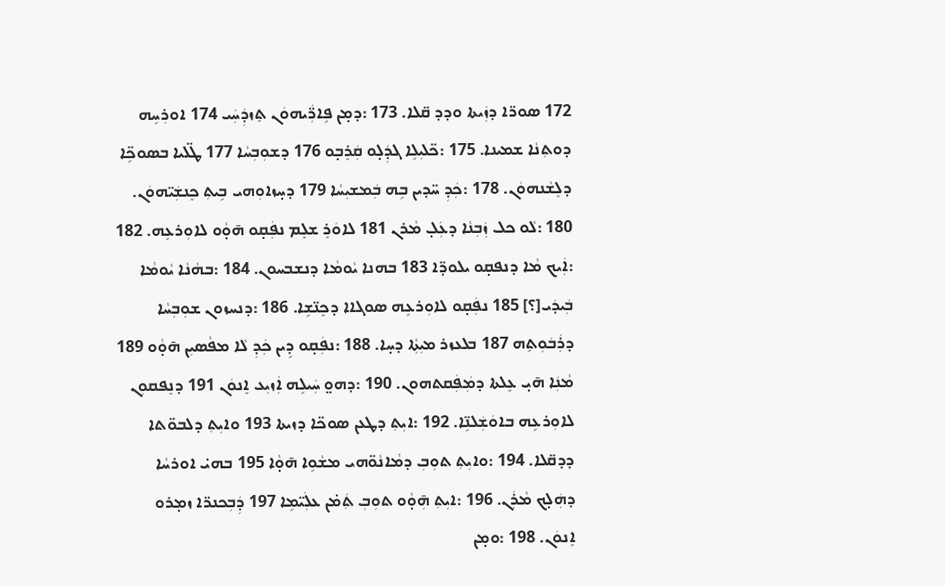172 ܣܘܪ̈ܐ ܕܙܲܝܬܐ ܘܕܕ ܩ̈ܠܐ. 173 :ܕܡ̣ܢ ܦܹܐܪ̈ܲܝܗܘܿܢ ܬܸܙܕܲܚܲܝ 174 ܐܘܪܼܚܹܗ ܕܘܬܼܢܵܐ ܫܡܝܢܐ. 175 :ܟ̈ܠܝܼܠܹܐ ܓܕܲܠ̣ܘ ܩܲܪܸܒ̣ܘ 176 ܕܫܘܼܒܼܚܵܐ 177 ܛ̈ܠܝܐ ܒܣܘܟܹ̈ܐ ܕܠܸܫܵܢܗܘܿܢ. 178 :ܟܲܕܼ ܚ̈ܕܝܢ ܒܹܗ ܒܲܡܫܝܼܚܵܐ 179 ܕܚ̣ܙܐܘܼܗܝ ܒܹܝܬܼ ܟܸܢܫܲܝ̈ܗܘܿܢ. 180 :ܠܵܘ ܟܠ ܙܲܒܼܢܵܐ ܕܥܲܠ̣ ܡܵܪܢ 181 ܠܐܘܿܪܸ ܫܠܸܡ ܢܦܲܩ̣ܘ ܗ̄ܘ̣ܵܘ ܠܐܘܼܪܥܹܗ. 182 :ܐܲܝܟ ܡܵܐ ܕܢܦܩ̣ܘ ܝܠܘܕ̈ܐ 183 ܒܗܢܐ ܝܵܘܡܵܐ ܕܢܫܒܚܘܢ. 184 :ܒܗܵܢܵܐ ܝܵܘܡܵܐ ܒܲܝܕܿܝ[؟] 185 ܢܦܲܩ̣ܘ ܠܐܘܼܪܥܹܗ ܣܘܓܐܐ ܕܟܸܢ̈ܫܹܐ. 186 :ܕܢܚܙܘܢ ܫܘܼܒܼܚܵܐ ܕܪܲܒܿܘܼܬܹܗ 187 ܒܠܥܙܪ ܡܝܼܬܼܵܐ ܕܚ̣ܐ. 188 :ܢܦܲܩ̣ܘ ܕܹܝܢ ܟܲܕܼ ܠܵܐ ܡܦܵܣܝܼܢ ܗ̄ܘ̣ܵܘ 189 ܡܵܢܲܐ ܗ̄ܝ̣ ܥܸܠܬܐ ܕܡܲܦܲܩܬܗܘܢ. 190 :ܕܗܘ̤ ܚܲܝܠܹܗ ܐܲܙܝܼܥ ܐܸܢܘܿܢ 191 ܕܢܸܦܩܘܼܢ ܠܐܘܼܪܥܹܗ ܒܐܘܿܫܲܠܢܹ̈ܐ. 192 :ܐܝܼܬܼ ܕܛܥܢ ܣܘܟ̈ܐ ܕܙܝܬܐ 193 ܘܐܝܼܬܼ ܕܠܒܘ̈ܬܐ ܕܕܩ̈ܠܐ. 194 :ܘܐܝܼܬܼ ܬܘܼܒܼ ܕܡܵܐܢܵܘ̈ܗܝ ܡܫܵܘܹܐ ܗ̄ܘ̣ܵܐ 195 ܒܗܝ̇ ܐܘܪܚܵܐ ܕܗܲܠ̣ܟ ܡܵܪܲܢ. 196 :ܐܝܼܬܼ ܗܼ̄ܘ̣ܵܘ ܬܘܼܒܼ ܬܲܡ̇ܢ ܥܠܲܝ̈ܡܹܐ 197 ܕܲܒܼܟܢܪ̈ܐ ܙܡ̣ܪܘ ܐܸܢܘܿܢ. 198 :ܘܡ̣ܢ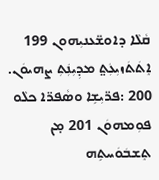ܩܵܠܵܐ ܕܐܘܫ̈ܥܢܝܼܗܘܢ 199 ܐܸܬܿܬܿܙܝܼܥܲܬ̤ ܡܕܼܝܼܢܲܬܼ ܨܗܝܘܿܢ. 200 :ܦܪ̈ܝܼܫܹܐ ܘܣܵܦܪ̈ܐ ܟܠܵܘ ܦܘܼܡܗܘܿܢ 201 ܡ̣ܢ ܬܸܫܒܿܘܿܚܬܹܗ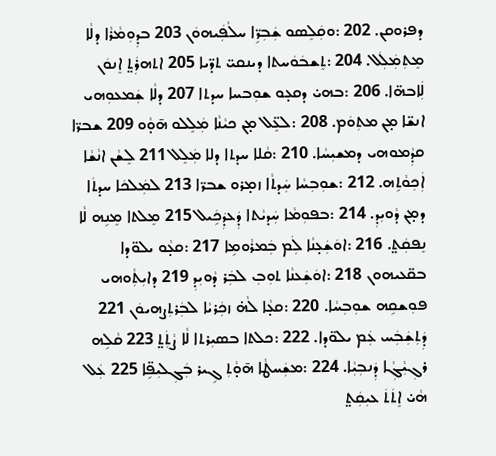ܕܦܪܘܩܢ. 202 :ܘܩܲܠܸܣܘ ܫܲܒܼܪܹ̈ܐ ܚܠܵܦܲܝܗܘܿܢ 203 ܒܕܼܘܼܡܵܪܵܐ ܕܠܵܐ ܡܸܬܼܡܲܠܲܠ. 204 :ܬܸܫܒܿܘܿܚܬܐ ܕܝܢܩܝ̈ ܬܕ̈ܝܐ 205 ܐܬܗܪܲܬ̤ ܐܸܢܘܿܢ ܠܲܐܒܗ̈ܐ. 206 :ܒܗܝ̇ ܕܩܥ̣ܘ ܫܘܼܒܚܐ ܚܕܬܐ 207 ܕܠܵܐ ܫܲܡܥܘܼܗܝ ܐܢܫ̈ܐ ܡ̣ܢ ܡܬܼܘܿܡ. 208 :ܠܥܸ̈ܠ ܡ̣ܢ ܟܝܵܢܵܐ ܡܲܠܸܠܘ ܗ̄ܘ̣ܵܘ 209 ܫܒܪ̈ܐ ܩܕܼܵܡܘܗܝ ܕܡܫܝܼܚܵܐ. 210 :ܩܵܠܐ ܚܕܬܐ ܕܠܐ ܡܲܠܸܠ 211 ܠܸܫܵܢ ܐܢܵܫܵܐ ܐܲܟܼܘܵܬܹܗ. 212 :ܫܘܼܒܼܚܵܐ ܚܲܕܬܵܐ ܙܡ̣ܪܘ ܫܒܪ̈ܐ 213 ܠܡܲܠܟܿܐ ܚܕܬܿܐ ܕܡ̣ܢ ܕܵܘܝܼܕܼ. 214 :ܒܦܘܼܡܵܐ ܚܲܕܝܵܬܐ ܕܲܥܕܲܟܹܿܝܠ 215 ܡܸܠܬܐ ܡܸܢܹܗ ܠܵܐ ܢܸܦܩܲܬ̤. 216 :ܐܘܿܫܲܥ̣ܢܵܐ ܠܲܡ ܒܲܡܪܵܘܡܹܐ 217 :ܩܥ̣ܵܘ ܝܠܘ̈ܕܐ ܒܩ̈ܥܝܗܘܢ 218 :ܐܘܿܫܲܥܢܵܐ ܬܘܼܒܼ ܠܒܲܪ ܕܵܘܝܼܕܼ 219 ܕܐܝܼܬܼܵܘܗܝ ܦܘܼܫܩܹܗ ܫܘܼܒܼܚܵܐ. 220 :ܩܥ̣ܵܐ ܠܵܗ̇ ܙܟܲܪܝܵܐ ܠܒܲܪܬܼܨܗܝܘܿܢ 221 ܕܲܬܼܫܲܒܲܚ ܥܲܡ ܝܠܘ̈ܕܐ. 222 :ܟܠܬܐ ܒܣܝܼܪܬܐ ܠܵܐ ܨܵܬܲܬ̤ 223 ܩܵܠܹܗ ܪܓܼܝܼܵܓܼܵܐ ܕܲܢܒܼܝܼܵܐ. 224 :ܡܫܲܚܛܵܐ ܗ̄ܘ̣ܵܬܼ ܓܹܝܪ ܒܲܓܼܠܝܼܦܹ̈ܐ 225 ܥܲܠ ܗܵܝ̇ ܐܸܬܿܬܿ ܥܝܼܩܲܬ̤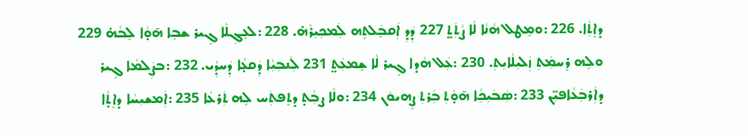ܕܐܸܬܼܵܐ. 226 :ܘܡܸܛܠ ܗܵܢܵܐ ܠܵܐ ܨܵܬܲܬ̤ 227 ܕܲܕܼ ܐܲܩܒܸܿܠܬܹܗ ܠܲܡܟܼܝܼܪܵܗ̇. 228 :ܠܥܸܓܼܠܵܐ ܓܹܝܪ ܫܒܸܐ ܗ̄ܘ̣ܵܐ ܠܸܒܵܗ̇ 229 ܘܠܹܗ ܪܸܚܡܲܬܼ ܙܲܠܝܼܠܵܐܝܼܬܼ. 230 :ܥܲܠ ܗܵܕܐ ܓܹܝܪ ܠܵܐ ܫܸܡܥܲܬ̤ 231 ܠܲܢܒܼܝܼܵܐ ܕܲܩܥ̣ܵܐ ܕܲܚܕܼܵܝ. 232 :ܒܨܲܠܡܵܐ ܓܹܝܪ ܕܐܲܪܒܲܥܵܐܦܝܼ̈ܢ 233 :ܣܲܒܿܝܼܟܼܵܐ ܗ̄ܘ̣ܵܬܼ ܒܲܪܬܼ ܨܸܗܝܘܿܢ 234 :ܘܠܵܐ ܨܒܼܵܬ̣ ܕܬܸܦܬܲܚ ܠܹܗ ܬܲܪܥܵܐ 235 :ܐܲܡܫܝܼܚܵܐ ܕܐܸܬ̣ܵܐ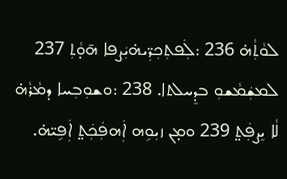ܠܘܵܬܼܵܗ̇ 236 :ܠܲܦܬܼܟܼܪܼ̈ܝܗ̇ܝܲܨܦܐ ܗ̄ܘ̣ܵܬܼ 237 ܠܡܫܲܡܵܫܘܼ ܒܕܸܚܠܬܐ. 238 :ܘܫܘܼܒܼܚܐ ܕܡܵܪܵܗ̇ ܠܵܐ ܝܸܨܦܲܬ̤ 239 ܘܡ̣ܢ ܙܝܼܘܹܗ ܐܲܗܦܲܟܲܬ̤ ܐܲܦܹܝ̈ܗ̇.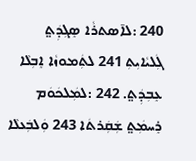240 :ܠܐ̄ܣܬܪܵܐ ܣܸܓܼܕܲܬ̤ ܓܲܠܝܵܐܝܼܬܼ 241 ܠܬܲܡܘܙܵܐ ܐܸܒܼܠܵܐ ܥܸܒܼܕܲܬ̤. 242 :ܠܡܲܠܟܿܘܿܡ ܪܸܚܡܲܬ̤ ܫܲܩܲܪܬܿܐ 243 ܘܲܠܒܲܥܠܵܐ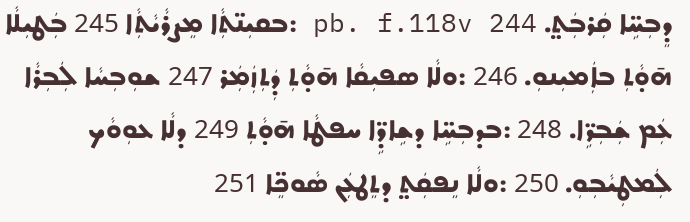ܕܸܒܼܚܹ̈ܐ ܩܲܪܒܲܬ̤. pb. f.118v 244 :ܒܩܝܼܢ̈ܬܼܵܐ ܡܸܨܪܵܝܵܬܼܵܐ 245 ܒܲܛܝܼܠܵܐ ܗ̄ܘ̣ܵܬܼ ܒܐܲܡܝܼܢܘܼ. 246 :ܘܠܵܐ ܣܦܝܼܩܵܐ ܗ̄ܘ̣ܵܬܼ ܕܲܬܼܙܲܡܲܪ 247 ܫܘܼܒܼܚܵܐ ܠܲܒܼܪܵܐ ܥܲܡ ܫܲܒܼܪܹ̈ܐ. 248 :ܒܕܒܼܚܹ̈ܐ ܕܫܹܐܕܹ̈ܐ ܚܦܛܵܐ ܗ̄ܘ̣ܵܬܼ 249 ܕܠܵܐ ܥܘܼܘܵܟ ܠܲܡܛܼܝܵܒܼܘܼ. 250 :ܘܠܵܐ ܢܸܦܩܲܬ̤ ܕܬܸܛܥܲܢ ܣܵܘܟܸ̈ܐ 251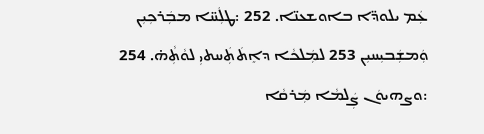ܥܲܡ ܝܠܘܕ̈ܐ ܒܐܘܫܥܢ̈ܐ. 252 :ܛܠܲܚ̈ܐ ܡܒܲܪܟܼܝܼܢ ܘܲܡܫܲܒܝܼܚܝܼܢ 253 ܠܡܲܠܟܵܐ ܕܐܸܬܿܬܲܚܬܝܼ ܠܘܵܬܼܵܗ̇. 254 :ܘܨܗܝܘܿܢ ܨܲܠܡܵܐ ܡܲܪܩܵܐ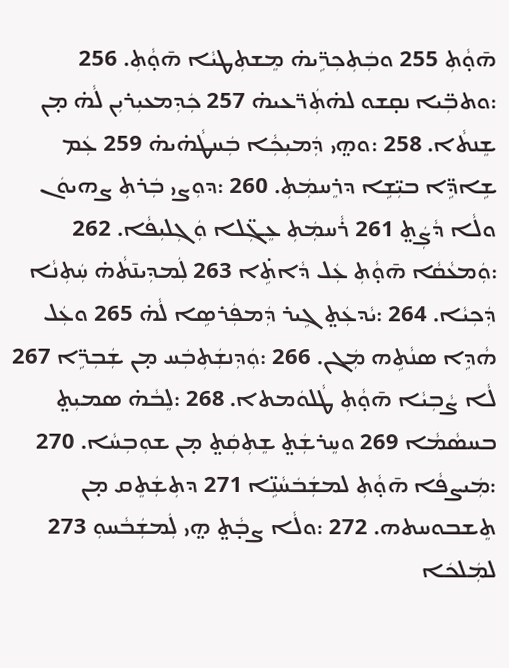ܗ̄ܘ̣ܵܬܼ 255 ܘܒܲܬܼܟܼܪܹ̈ܝܗ̇ ܡܸܫܬܼܛܝܵܐ ܗ̄ܘ̣ܵܬܼ. 256 :ܘܬܒܼ̈ܝܐ ܢܩ̣ܫܘ ܠܗ̇ܬܲܪ̈ܥܝܗ̇ 257 ܟܲܕܼܡܥܝܼܪܝܼܢ ܠܵܗ̇ ܡ̣ܢ ܫܸܢܬܵܐ. 258 :ܘܗ̤ܝ ܕܲܡܝܼܟܼܵܐ ܒܲܚܛܵܗ̇ܝܗ̇ 259 ܥܲܡ ܫܹܐܕܹ̈ܐ ܒܝܼ̈ܫܹܐ ܕܪܸܚܡܲܬܼ. 260 :ܕܘܼܨܝ ܒܲܪܬܼ ܨܗܝܘܿܢ ܘܠܵܐ ܕܵܨܲܬ̤ 261 ܪܵܚܡܲܬܼ ܥܸܓܼ̈ܠܐ ܘܲܓܼܠܝܼܦܵܐ. 262 :ܘܲܡܥܵܩܵܐ ܗ̄ܘ̣ܵܬܼ ܥܲܠ ܕܵܐܬܹ̇ܐ 263 ܠܲܡܕܼܝܢ̄ܬܵܗ̇ ܚܲܬܼܢܵܐ ܕܲܟܼܝܵܐ. 264 :ܝܵܕܥܲܬ̤ ܓܹܝܪ ܕܲܡܦܲܪܣܹܐ ܠܵܗ̇ 265 ܘܥܲܠ ܗܵܕܹܐ ܣܢܵܬܹܗ ܡܲܓܢ. 266 :ܘܲܕܼܢܫܲܬܼܒܲܚ ܡ̣ܢ ܫܲܒܼܪܹ̈ܐ 267 ܠܵܐ ܨܵܒܼܝܵܐ ܗ̄ܘ̣ܵܬܼ ܛܵܠܘܿܡܬܐ. 268 :ܠܸܒܵܗ̇ ܣܡܝܼܬ̤ ܒܚܣܵܡܵܐ 269 ܘܚܸܪܫܲܬ̤ ܫܸܬܼܩܲܬ̤ ܡ̣ܢ ܫܘܼܒܼܚܵܐ. 270 :ܡܲܝܨܦܵܐ ܗ̄ܘ̣ܵܬܼ ܠܡܫܲܒܿܚܵܢܹ̈ܐ 271 ܕܬܼܫܲܬܸܩ ܡ̣ܢ ܬܸܫܒܘܚܬܗ. 272 :ܘܠܵܐ ܨܒ̣ܵܬ̤ ܗ̤ܝ ܠܲܡܫܲܒܵܚܘܼ 273 ܠܡܲܠܟܿܐ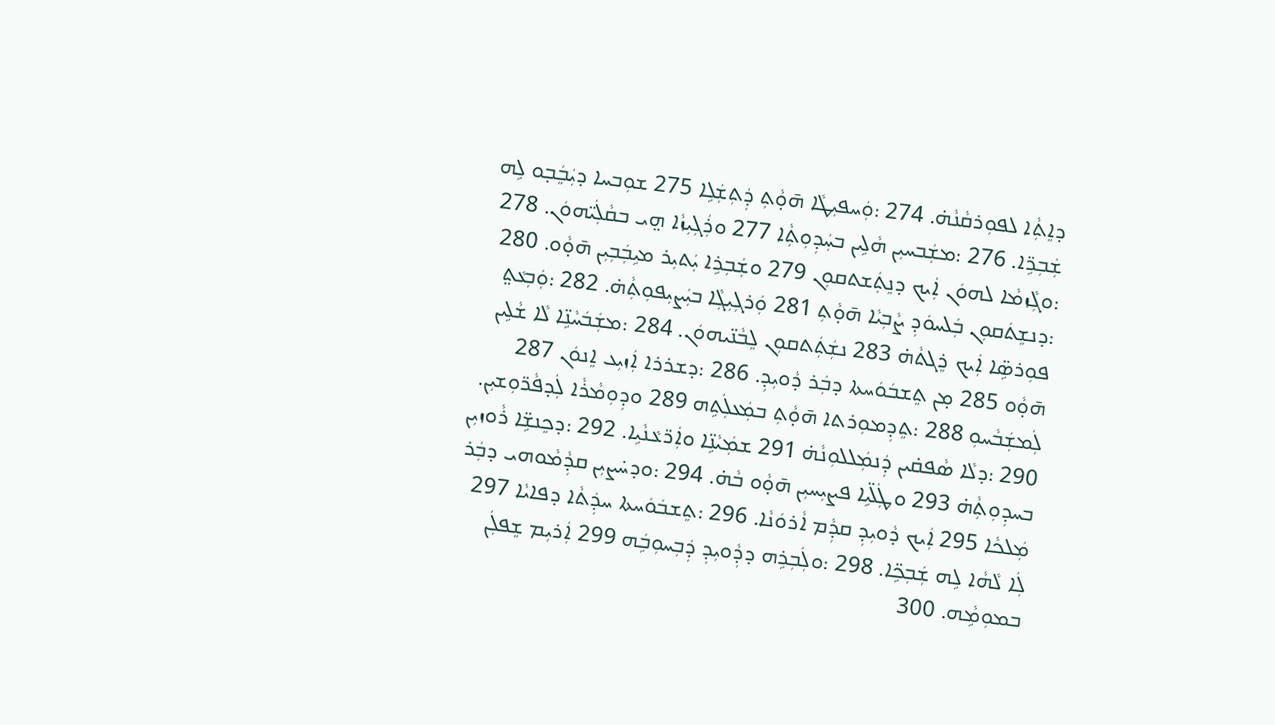ܕܐܸܬܼܵܐ ܠܦܘܼܪܩܵܢܵܗ̇. 274 :ܘܲܚܦܝܼܛܵܐ ܗ̄ܘ̣ܵܬܼ ܕܲܬܼܫܲܠܹܐ 275 ܫܘܼܒܚܐ ܕܝܲܒܸܿܒ̣ܘ ܠܹܗ ܫܲܒܼܪܹ̈ܐ. 276 :ܡܫܲܒܚܝܼܢ ܗܵܠܹܝܢ ܒܚܲܕܼܘܼܬܼܵܐ 277 ܘܪܲܓܼܝܼܙܵܐ ܗ̤ܝ ܒܩܵܠܲܝ̈ܗܘܿܢ. 278 :ܘܓܼܵܙܡܵܐ ܠܗܘܿܢ ܐܲܝܟ ܕܢܸܬܲܫܬܩܘܼܢ 279 ܘܫܲܒܼܪܹܐ ܝܲܬܝܼܪ ܡܝܹܒܲܒܼܝܼܢ ܗ̄ܘ̣ܵܘ. 280 :ܕܢܫܸܬܿܩܘܼܢ ܒܲܠܚܘܿܕܼ ܨܵܒܼܝܵܐ ܗ̄ܘ̣ܵܬܼ 281 ܘܲܪܓܼܝܼܓܼܵܐ ܒܝܲܨܝܼܦܘܼܬܼܵܗ̇. 282 :ܘܲܒܼܥܵܬ̤ ܦܘܼܪܣܹ̈ܐ ܐܲܝܟ ܪܸܓܬܵܗ̇ 283 ܢܫܲܬܲܬܩܘܼܢ ܠܸܒܵܢ̈ܝܗܘܿܢ. 284 :ܡܫܲܒܿܚܵܢܹ̈ܐ ܠܵܐ ܫܵܠܹܝܢ ܗ̄ܘ̣ܵܘ 285 ܡ̣ܢ ܬܸܫܒܿܘܿܚܬܐ ܕܒܲܪ ܕܵܘܝܼܕܼ. 286 :ܕܫܪܪܐ ܐܲܙܝܼܥ ܐܸܢܘܿܢ 287 ܠܲܡܫܲܒܵܚܘܼ 288 :ܬܸܕܼܡܘܼܪܬܐ ܗ̄ܘ̣ܵܬܼ ܒܡܲܥܠܲܬܹܗ 289 ܘܕܼܘܼܡܵܪܵܐ ܠܲܕܦܵܪ̈ܘܼܫܝܼܢ. 290 :ܕܠܵܐ ܣܵܦܩ̇ܝܢ ܕܲܢܡܲܠܠܘܼܢܵܗ̇ 291 ܫܡܲܝܵܢܹ̈ܐ ܘܐܲܪ̈ܥܵܢܵܝܹܐ. 292 :ܕܟܸܢܫܹ̈ܐ ܪܵܘܙܝܼܢ ܒܚܕܼܘܼܬܼܵܗ̇ 293 ܘܛܲܠ̈ܝܹܐ ܦܨܝܼܚܝܼܢ ܗ̄ܘ̣ܵܘ ܒܵܗ̇. 294 :ܘܕܚ̇ܨܝܼܢ ܩܕܼܵܡܵܘܗܝ ܕܒܲܪ ܡܲܠܟܵܐ 295 ܐܲܝܟ ܕܵܘܝܼܕܼ ܩܕܼܵܡ ܐܵܪܘܿܢܵܐ. 296 :ܬܸܫܒܿܘܿܚܬܐ ܚܕܲܬܵܐ ܕܦܐܝܵܐ 297 ܠܲܐ ܠܵܗܵܐ ܠܹܗ ܫܲܒܼܟܹ̈ܐ. 298 :ܘܠܲܒܼܪܹܗ ܕܕܼܵܘܝܼܕܼ ܕܲܒܼܚܘܼܒܹܿܗ 299 ܐܲܪܝܼܡ ܫܸܦܠܲܢ ܒܡܘܼܡܹܵܗ. 300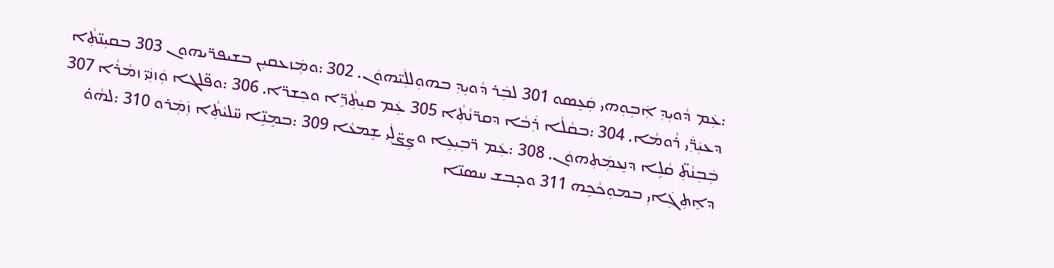:ܥܲܡ ܕܵܘܝܼܕܼ ܐܲܒܼܘܼܗܝ ܩܲܥܸܣܘ 301 ܠܒܲܪ ܕܵܘܝܼܕܼ ܒܗܘܼܠܠܲܝ̈ܗܘܿܢ. 302 :ܘܡܲܙܥܩܝܼܢ ܒܫܝܦܪ̈ܝܗܘܢ 303 ܒܩܝܼܢ̈ܬܼܵܐ ܕܥܝܲܪ̈ܲܝ ܪܵܘܡܵܐ. 304 :ܒܩܵܠܵܐ ܪܲܒܵܐ ܕܩܪ̈ܢܵܬܼܵܐ 305 ܥܲܡ ܩܝܼܬܼܵܪܹ̈ܐ ܘܟܼܫܪ̈ܐ. 306 :ܘܦ̈ܠܓܐ ܘܲܙܢܲܝ̈ ܙܡܵܪܵܐ 307 ܒܲܒܼܢܵܬܼ̈ ܩܵܠܹܐ ܕܢܸܥܡܲܬܼܗܘܿܢ. 308 :ܥܲܡ ܪ̈ܒܼܝܼܥܹܐ ܘܨܸܨ̈ܠܲܝ ܫܸܡܥܵܐ 309 :ܒܡܸܢܹ̈ܐ ܚ̈ܠܝܵܬܼܵܐ ܙܲܡܲܪܘ 310 :ܠܗܵܘ̇ ܕܐܸܬܼܓܲܐܝܼ ܒܡܘܼܟܵܟܹܗ 311 ܘܟ̣ܒܫ ܚܣܢ̈ܐ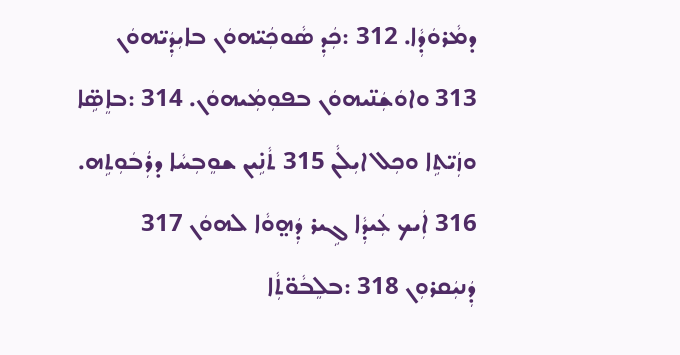ܕܡܵܪܘܿܕܼܵܐ. 312 :ܟܲܕܼ ܣܵܘܟܲܝ̈ܗܘܿܢ ܒܐܝܼܕܲܝ̈ܗܘܿܢ 313 ܘܐܘܿܫܲܢ̈ܝܗܘܿܢ ܒܦܘܼܡܲܝܗܘܿܢ. 314 :ܒܐܸܣܹ̈ܐ ܘܙܲܝ̈ܬܹܐ ܘܟܼܠ ܐܝܼܠܵܢ 315 ܬܵܢܹ̇ܝܢ ܫܘܸܒܼܚܵܐ ܕܪܲܒܿܘܼܬܹܗ. 316 ܐܲܝܟ ܥܲܝܕܼܵܐ ܓܹܝܪ ܕܲܗ̤ܘܵܐ ܠܗܘܿܢ 317 ܕܲܢܝܲܩܪܘܼܢ 318 :ܒܠܸܒܵܘ̈ܬܼܵܐ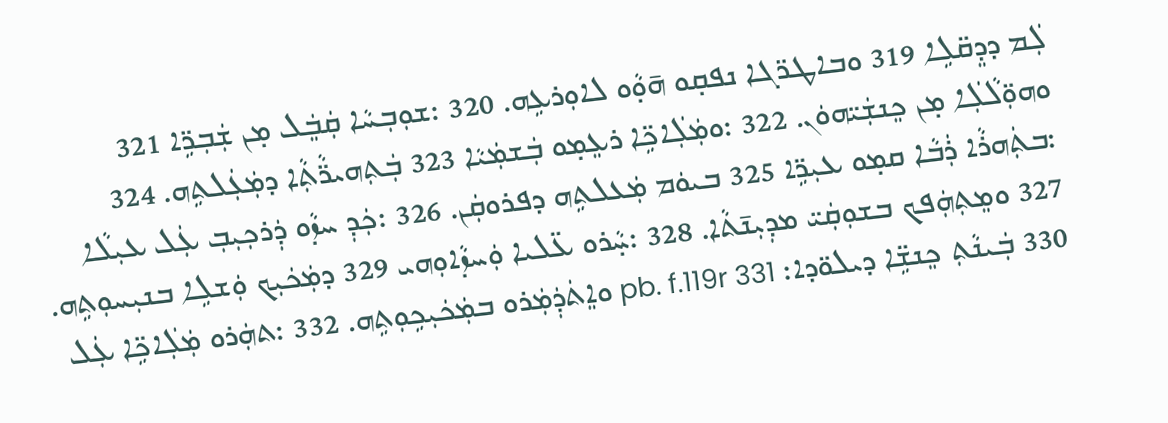ܠܲܡ ܕܕܸܩ̈ܠܹܐ 319 ܘܒܐܛܪ̈ܓܐ ܢܦܩ̣ܘ ܗ̄ܘ̣ܵܘ ܠܐܘܼܪܥܹܗ. 320 :ܫܘܼܒܼܚܵܐ ܩܲܒܸܿܠ ܡ̣ܢ ܫܲܒܼܪܹ̈ܐ 321 ܘܗܘܼ̈ܠܵܠܲܐ ܡ̣ܢ ܟܸܢܫܲܝ̈ܗܘܿܢ. 322 :ܘܡܲܠܲܐܟܹ̈ܐ ܪܥܸܡ̣ܘ ܒܲܫܡܲܝܵܐ 323 ܒܲܬܼܗܝܪ̈ܵܬܼܵܐ ܕܡܲܥܲܠܬܹܗ. 324 :ܒܬܲܗܪܵܐ ܪܲܒܵܐ ܩܡ̣ܘ ܥܝܼܪܹ̈ܐ 325 ܒܝܘܿܡ ܡܲܥܠܬܹܗ ܕܦܪܘܩܲܢ. 326 :ܟܲܕܼ ܚܙ̣ܵܘ ܕܲܪܟܼܝܼܒܼ ܥܲܠ ܥܝܼܠܵܐ 327 ܘܡܸܬܼܗܲܦܟ ܒܫܘܼܩܲܝ̈ ܡܕܼܝܼܢ̄ܬܵܐ. 328 :ܚ̣ܵܪܘ ܥ̈ܠܝܐ ܘܲܚܙ̣ܵܐܘܼܗܝ 329 ܕܡܲܟܿܝܼܟ ܘܲܫܠܹܐ ܒܢܝܼܚܘܼܬܹܗ. 330 ܒܲܝܢܵܬܼ ܟܸܢܫܹ̈ܐ ܕܝܠܘ̈ܕܐ: pb. f.119r 331 ܘܐܸܬܿܕܲܡܲܪܘ ܒܡܲܟܿܝܼܟܹܘܼܬܹܗ. 332 :ܬܗܲܪܘ ܡܲܠܲܐܟܹ̈ܐ ܥܲܠ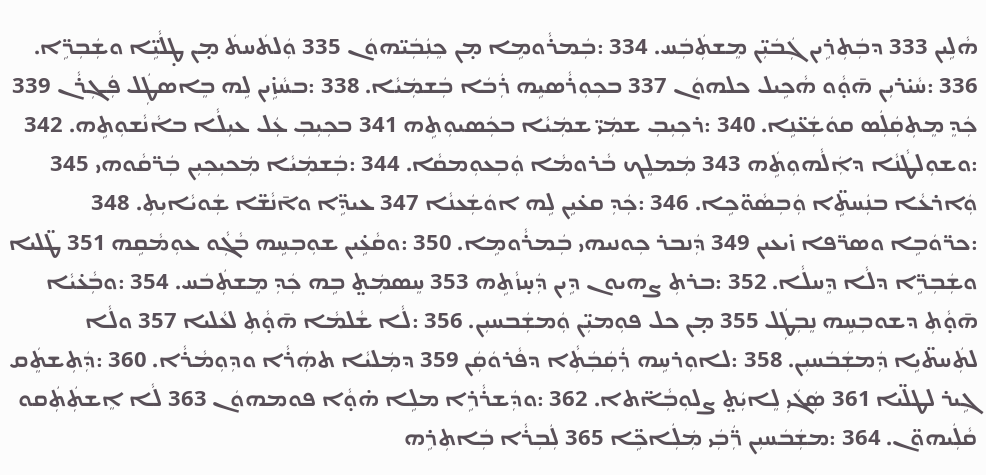ܗܵܠܹܝܢ 333 ܕܒܲܬܼܪܹܝܢ ܓܲܒܿܝܼ̈ܢ ܡܸܫܬܲܒܲܚ. 334 :ܒܲܡܪܵܘܡܹܐ ܡ̣ܢ ܟܸܢܲܒܲܝ̈ܗܘܿܢ 335 ܘܲܠܬܿܚܬܿ ܡ̣ܢ ܛ̣ܠܵܝܹ̈ܐ ܘܫܲܒܼܪܹ̈ܐ. 336 :ܚܵܝ̇ܪܝܼܢ ܗ̄ܘ̣ܵܘ ܗܵܟܹܝܠ ܟܠܗܘܿܢ 337 ܒܟܼܘܼܪܵܣܝܹܗ ܪܲܒܿܐ ܒܲܫܡܲܝܵܐ. 338 :ܒܚܵܙܹ̇ܝܢ ܠܹܗ ܒܸܐܣܛܲܠ ܦܲܓܼܪܵܢ 339 ܟܲܕܸ ܡܸܬܼܩܲܠܲܣ ܩܘܿܫܲܥ̈ܢܹܐ. 340 :ܪܟܼܝܼܒܼ ܫܡܲܝ̈ ܫܡܲܝܵܐ ܒܟܲܣܝܘܼܬܹܗ 341 ܒܟܼܝܼܒܼ ܥܲܠ ܥܝܼܠܵܐ ܒܐܵܢܵܫܘܼܬܹܗ. 342 :ܘܫܘܼܠܛܵܢܵܐ ܕܐܲܠܵܗܘܼܬܹܿܗ 343 ܡܲܡܠܸܟ ܒܵܪܘܡܵܐ ܘܲܒܼܥܘܼܡܩܵܐ. 344 :ܒܲܫܡܲܝܵܐ ܡܲܟܝܼܟܼܝܼܢ ܒܲܪ̈ܩܵܘܗܝ 345 ܘܲܐܪܥܵܐ ܒܢܲܚܬܹ̈ܐ ܘܲܒܼܣܵܘ̈ܟܹܐ. 346 :ܟܲܕܼ ܩܥ̇ܝܹܢ ܠܹܗ ܐܘܿܫܲܥܢܵܐ 347 ܥܝܕܹ̈ܐ ܘܐ̄ܢܵܫ̈ܐ ܫܲܘܝܵܐܝܼܬܼ. 348 :ܟܪ̈ܘܿܒܹܐ ܘܣܪ̈ܦܐ ܙ̇ܝܥܝܢ 349 ܕܲܢܒܪ ܟܼܘܢܝܗܝ ܒܲܡܪܵܘܡܹܐ. 350 :ܘܩܵܥܹ̇ܝܢ ܫܘܼܒܼܚܹܗ ܒܵܓܼܵܘ ܥܘܼܡܵܩܹܗ 351 ܛ̈ܠܝܐ ܘܫܲܒܼܪܹ̈ܐ ܕܠܵܐ ܕܸܚܠܵܐ. 352 :ܒܪܬܼ ܨܗܝܘܢ ܕܹܝܢ ܕܲܚ̣ܙܵܬܹܗ 353 ܚܸܣܡܲܬ̤ ܒܹܗ ܟܲܕܼ ܡܸܫܬܲܒܿܚ. 354 :ܘܒܼܵܥ̇ܝܵܐ ܗ̄ܘ̣ܵܬܼ ܕܫܘܒܼܚܹܗ ܢܸܒܼܛܲܠ 355 ܡ̣ܢ ܟܠ ܦܘܼܡܝܼ̈ܢ ܘܲܡܫܲܒܚܝܼܢ. 356 :ܠܵܐ ܫܵܠܡܵܐ ܗ̄ܘ̣ܵܬܼ ܠܥܵܠܝܐ 357 ܘܠܵܐ ܠܬܲܚܬ̈ܝܹܐ ܕܲܡܫܲܒܿܚܝܼܢ. 358 :ܠܐܘܼܪܚܹܗ ܪܲܩܲܒܲܬܼܵܐ ܕܦܵܪܘܿܩܲܢ 359 ܕܡܲܠܝܵܐ ܬܗܲܪܵܐ ܘܕܼܘܼܡܵܪܵܐ. 360 :ܕܲܬܼܫܬܸܿܩ ܓܹܝܪ ܠܛܠ̈ܝܐ 361 ܣܲܓܿܝܼ ܠܸܐܝܲܬ̤ ܨܠܘܼܒܼܵܐ̈ܬܐ. 362 :ܘܕܲܫܪܵܪܹܐ ܡܠܹܐ ܗ̇ܘ̣ܵܐ ܦܘܡܗܘܿܢ 363 ܠܵܐ ܐܸܫܬܲܬܲܩܘ ܩܵܠܲܝܗܘ̈ܢ. 364 :ܡܫܲܒܿܚܝܼܢ ܪ̈ܲܒܲܝ ܡܲܠܲܐܟܹ̈ܐ 365 ܠܲܒܼܪܵܐ ܒܲܐܬܼܪܹܗ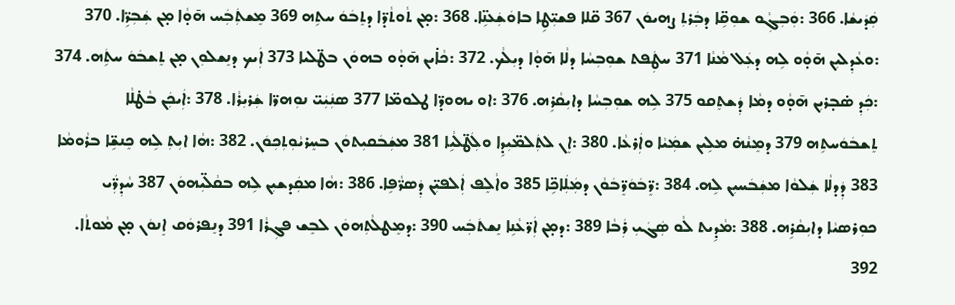ܩܲܕܿܝܫܵܐ. 366 :ܘܲܒܼܓܼܵܘ ܫܘܼܩܹ̈ܐ ܕܒܲܪܬܼ ܨܗܝܘܿܢ 367 ܩ̈ܠܐ ܦܫܝܼ̈ܛܹܐ ܒܐܘܿܫܲܥܢܹ̈ܐ. 368 :ܡ̣ܢ ܬܵܘܬܵܕ̈ܐ ܕܬܸܒܿܘܿ ܚܬܹܗ 369 ܡܸܫܬܲܒܲܚ ܗ̄ܘ̣ܵܐ ܡ̣ܢ ܫܲܒܼܪܹ̈ܐ. 370 :ܘܥܵܕܼܠܝܼܢ ܗ̄ܘ̣ܵܘ ܠܹܗ ܕܥܲܠ ܡܵܢܵܐ 371 ܚܛܲܦܬ ܫܘܼܒܼܚܵܐ ܕܠܵܐ ܗ̄ܘ̣ܵܐ ܕܝܼܠܵܟ. 372 :ܟܵܐ̇ܝܢ ܗ̄ܘ̣ܵܘ ܒܗܘܿܢ ܒܛ̈ܠܝܐ 373 ܐܲܝܟ ܕܢܸܫܠܘܼܢ ܡ̣ܢ ܬܸܫܒܿܘܿ ܚܬܹܿܗ. 374 :ܟܲܕܼ ܣ̇ܒ̣ܪܝܼܢ ܗ̄ܘ̣ܵܘ ܕܡܵܐ ܕܲܫܬܸܩܘ 375 ܠܹܗ ܫܘܼܒܼܚܵܐ ܕܐܝܼܩܵܪܹܗ. 376 :ܐܘ ܝܗܘܕ̈ܐ ܛܠܘܡ̈ܐ 377 ܣܢܲܝܲܝ̈ ܢܘܼܗܪ̈ܐ ܫܲܪܝܼܪܵܐ. 378 :ܐܲܝܟܲܢ ܒܵܛ̇ܠܵܐ ܬܸܫܒܿܘܿܚܬܹܗ 379 ܕܡܸܢܵܗ̇ ܡܠܹܝܢ ܫܡܲܝܵܐ ܘܐܲܪܥܵܐ. 380 :ܐܸܢ ܠܬܲܠܡ̈ܝܼܕܹܐ ܘܠܲܛ̈ܠܵܝܹܐ 381 ܡܫܲܒܿܩܝܼܬܘܿܢ ܒܚܸܪܝܵܘܼܬܼܟܼܘܿܢ. 382 :ܗܵܐ ܐܝܼܬܼ ܠܹܗ ܟܸܢܫܹ̈ܐ ܒܪܵܘܡܵܐ 383 ܕܲܕܠܵܐ ܫܲܠܘܵܐ ܡܫܲܒܿܚܝܼܢ ܠܹܗ. 384 :ܪܸ̈ܒܿܘܿܪܸ̈ܒܿܘܵܢ ܕܡܲܠܲܐܟܹ̈ܐ 385 ܘܐܵܠܸܦ ܐܲܠܦܝܼ̈ܢ ܕܲܣܪ̈ܵܦܹܐ. 386 :ܗܵܐ ܡܩܲܕܫܝܼܢ ܠܹܗ ܒܩܵܠ̈ܝܼܗܘܿܢ 387 ܚܵܕܼܪ̈ܲܝ ܟܘܼܪܣܝܵܐ ܕܐܝܼܩܵܪܹܗ. 388 :ܡܵܕܹܝܬ ܠܵܘ ܣܲܓܿܝܼ ܪܲܒܵܐ 389 :ܕܡ̣ܢ ܐܲܪ̈ܥܵܢܹܐ ܢܸܫܬܿܒܲܚ 390 :ܕܡܸܛܠܵܬܼܗܘܿܢ ܠܒܸܫ ܦܓܼܪܵܐ 391 ܕܢܸܦܪܘܿܩ ܐܸܢܘܿܢ ܡ̣ܢ ܡܵܘܬܵܐ. 392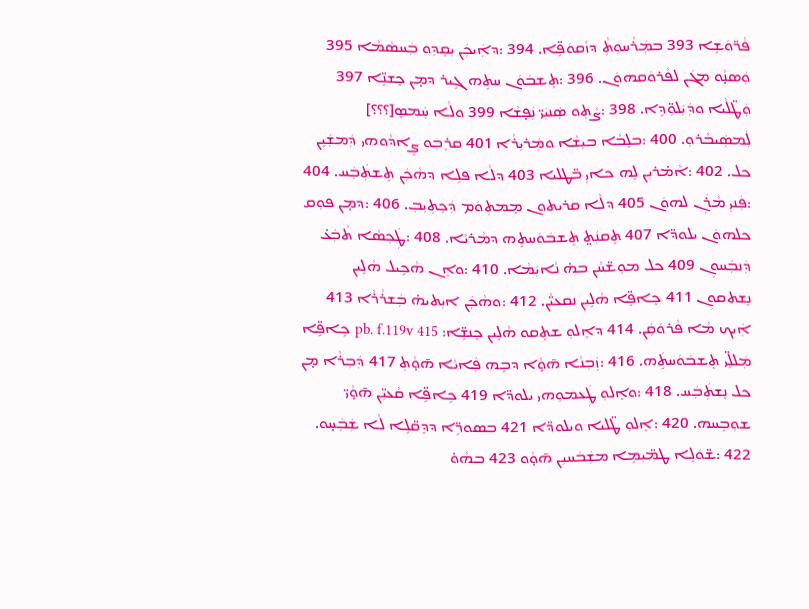ܦܵܪ̈ܘܿܫܹܐ 393 ܒܡܲܪܵܚܘܼܬܼܵ ܕܙܵܩܘܿܦܹ̈ܐ. 394 :ܕܐܲܝܟܲܢ ܝܼܩܸܕܼܘ ܒܲܚܣܵܡܵܐ 395 ܘܲܣܢ̣ܵܘ ܡܓܿܢ ܠܦܵܪܘܿܩܗܘܿܢ. 396 :ܬܸܫܒܿܘܿܢ ܚܬܹܗ ܓܹܝܪ ܕܡ̣ܢ ܟܸܫܢܹ̈ܐ 397 ܘܲܛ̈ܠܵܝܐ ܘܕܲܝܲܠܘܼ̈ܕܹܐ. 398 :ܨܵܬܼܘ ܣܲܢܝܲܝ̈ ܢܲܦ̣ܫܵܐ 399 ܘܠܵܐ ܚܲܡܣܸ[؟؟؟] ܠܲܡܣܲܝܒܵܪܘܼ. 400 :ܒܠܸܒܵܐ ܒܝܼܫܵܐ ܘܡܲܪܝܼܪܵܐ 401 ܩܪܸܒܼܘ ܨܸܐܕܵܘܗܝ ܕܲܡܫܲܝܸܢ ܟܠ. 402 :ܐܵܡ̇ܪܝܼܢ ܠܹܗ ܟܐܝܼ ܒ̈ܛܠܝܐ 403 ܕܠܵܐ ܦܠܹܐ ܕܗܵܟܲܢ ܬܸܫܬܲܒܲܚ. 404 :ܦܲܢܝܼ ܡܵܪܲܢ ܠܗܘܿܢ 405 ܕܠܵܐ ܩܪܝܬܘܢ ܡܸܡܬܼܘܿܡ ܕܲܟܼܬܼܝܼܒܼ. 406 :ܕܡ̣ܢ ܦܘܼܩ ܟܠܗܘܿܢ ܝܠܘܕ̈ܐ 407 ܬܸܩܢܲܬ̤ ܬܸܫܒܿܘܿܚܬܹܗ ܕܡܵܪܝܵܐ. 408 :ܛܲܟܼܣܵܐ ܬܵܒܲܥ̇ ܕܲܢܒܲܚܘܼܢ 409 ܟܠ ܡܘܼܫ̈ܚܵܢ ܒܗ̇ ܢܵܐܝܲܡܵܐ. 410 :ܘܐܸܢ ܗܵܟܹܝܠ ܗܵܠܹܝܢ ܢܸܫܬܩܘܼܢ 411 ܟܸܐܦܹ̈ܐ ܗܵܠܹܝܢ ܢܩܥܝ̈ܵܢ. 412 :ܘܗܵܟܲܢ ܐܝܼܬܝܗ̇ ܒܲܫܪܵܪܵܐ 413 ܐܲܝܟ ܡܵܐ ܦܵܪܘܿܩܲܢ. 414 ܕܐܸܠܘܼ ܫܬܸܩܘ ܗܵܠܹܝܢ ܟܸܢܫܹ̈ܐ: pb. f.119v 415 ܟܹܐܦܹ̈ܐ ܡܲܠܠܸ̈ܝ ܬܸܫܒܿܘܿܚܬܹܿܗ. 416 :ܙܲܒܼܢܵܐ ܗ̄ܘ̣ܵܐ ܕܒܹܗ ܦܲܐܝܵܐ ܗ̄ܘ̣ܵܬܼ 417 ܕܲܒܼܪܵܐ ܡ̣ܢ ܟܠ ܢܸܫܬܲܒܲܚ. 418 :ܘܐܸܠܘܼ ܛܲܥܡܘܼܗܝ ܝܠܘܕ̈ܐ 419 ܟܹܐܦܹ̈ܐ ܩܵܥܝܼ̈ܢ ܗ̄ܘ̣ܵܝ̈ ܫܘܼܒܹܚܗ. 420 :ܐܸܠܘܼ ܛ̈ܠܝܐ ܘܝܠܘܕ̈ܐ 421 ܒܣܘܪܹ̈ܐ ܕܕܸܩ̈ܠܹܐ ܠܵܐ ܫܲܒܲܚ̣ܘ. 422 :ܫ̈ܘܿܠܹܐ ܛܡ̈ܝܼܡܹܐ ܡܫܲܒܿܚܝܼܢ ܗ̄ܘ̣ܵܘ 423 ܒܗܵܘ̇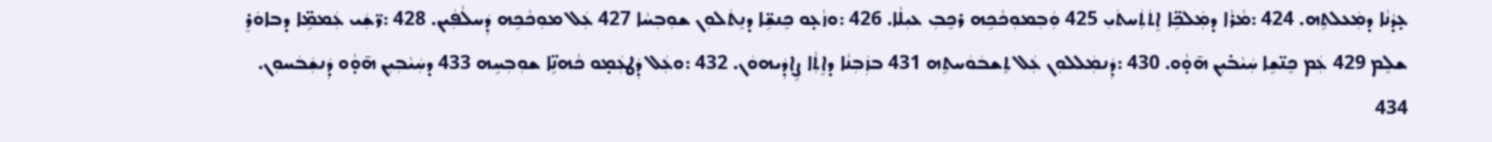ܥ̣ܕܵܢܵܐ ܕܡܲܥܠܬܹܗ. 424 :ܡܵܪܵܐ ܕܡܲܠܟܹ̈ܐ ܐܸܬܿܬܲܚܬܿܝܼ 425 ܘܲܒܼܡܘܼܟܵܟܹܗ ܪܟܸܒܼ ܥܝܼܠܵܐ. 426 :ܘܙܵܥ̣ܘ ܟܸܢܫܹ̈ܐ ܕܢܸܬܿܠܘܼܢ ܫܘܼܒܼܚܵܐ 427 ܥܲܠ ܡܘܼܟܵܟܹܗ ܕܲܚܠܵܦܲܝܢ. 428 :ܪ̈ܫܲܝ ܥܲܡܡܹ̈ܐ ܕܒܐܘܿܪܸ ܫܠܸܡ 429 ܥܲܡ ܟܸܢ̈ܫܹܐ ܚܲܝܵܒ̇ܝܼܢ ܗ̄ܘ̣ܵܘ. 430 :ܕܲܢܡܲܠܠܘܼܢ ܥܲܠ ܬܸܫܒܿܘܿܚܬܹܗ 431 ܒܙܲܒܼܢܵܐ ܕܐܸܬܼܵܐ ܨܹܐܕܲܝܗܘܿܢ. 432 :ܘܥܲܠ ܕܲܛܥܲܡ̣ܘ ܟܵܗܢܹ̈ܐ ܫܘܼܒܼܚܹܗ 433 ܕܚܲܝܵܒܼܝܼܢ ܗ̄ܘ̣ܵܘ ܕܲܢܫܲܒܿܚܘܼܢ. 434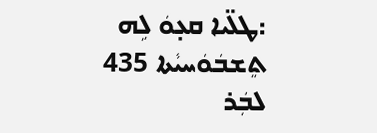:ܛܠ̈ܝܐ ܩܥ̣ܘܿ ܠܹܗ ܬܸܫܒܿܘܿܚܝܵܬܐ 435 ܠܒܲܪ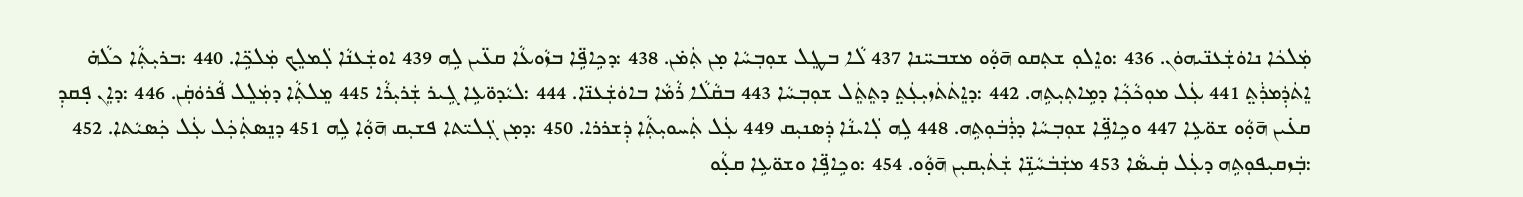ܡܲܠܟܿܐ ܢܐܘܿܫܲܥܢ̈ܝܗܘܿܢ. 436 :ܘܐܸܠܘܼ ܫܬܼܩܘ ܗ̄ܘ̣ܵܘ ܡܫܒܚ̈ܢܐ 437 ܠܵܐ ܒܛܸܠ ܫܘܼܒܼܚܵܐ ܡ̣ܢ ܬܲܡ̇ܢ. 438 :ܕܟܹܐܦܹ̈ܐ ܒܙܵܘܥܵܐ ܩܥ̈ܝܢ ܠܹܗ 439 ܐܘܫܲܥܢܵܐ ܠܲܡܠܸܟ ܡܲܠܟܹ̈ܐ. 440 :ܒܪܝܼܬܼܵܐ ܟܠܵܗ̇ ܐܸܬܿܕܲܡܪܲܬ̤ 441 ܥܲܠ ܡܘܼܟܵܟܼܵܐ ܕܡܹܐܬܼܝܼܬܹܗ. 442 :ܕܐܸܬܿܬܿܙܝܼܥܲܬ̤ ܕܬܸܬܸܿܠ ܫܘܼܒܼܚܵܐ 443 ܒܩܵܠܵܐ ܪܵܡܵܐ ܒܐܘܿܫܲܥܢ̈ܐ. 444 :ܠܝܵܕܘ̈ܥܹܐ ܓܹܝܪ ܫܲܪܝܼܪܵܐ 445 ܡܸܠܬܼܵܐ ܕܡܲܠܸܠ ܦܵܪܘܿܩܲܢ. 446 :ܕܐܸܢ ܦ̣ܩܕܼ ܩܥ̇ܝܢ ܗ̄ܘ̣ܵܘ ܫܘ̈ܥܹܐ 447 ܘܟܹܐܦܹ̈ܐ ܫܘܼܒܼܚܵܐ ܕܪܲܒܿܘܼܬܹܗ. 448 ܠܹܗ ܠܲܐܝܢܵܐ ܕܲܣܢܝܼܩ 449 ܥܲܠ ܬܲܚܘܝܼܬܼܵܐ ܕܲܫܪܪܐ. 450 :ܕܡ̣ܢ ܓܲܠܝ̈ܬܐ ܦܫܝܼܩ ܗ̄ܘ̣ܵܐ ܠܹܗ 451 ܕܢܸܣܬܲܟܲܠ ܥܲܠ ܟܲܣܝܵܬܐ. 452 :ܒܲܙܩܝܼܦܘܼܬܹܗ ܕܥܲܠ ܩܲܝܣܵܐ 453 ܡܫܲܒܿܚܵܢܹ̈ܐ ܫܲܬܿܝܼܩܝܼܢ ܗ̄ܘ̣ܵܘ. 454 :ܘܟܹܐܦܹ̈ܐ ܘܫܘ̈ܥܹܐ ܩܥ̣ܵܘ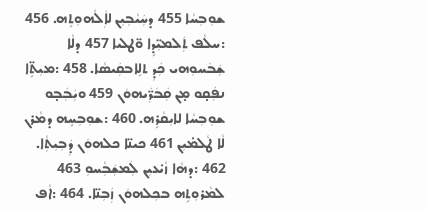ܫܘܼܒܼܚܵܐ 455 ܕܚܲܝܵܒܼܝܼܢ ܠܐܲܠܵܗܘܼܬܹܗ. 456 :ܚܠܵܦ ܬܲܠܡܝܼ̈ܕܹܐ ܘ̈ܛܠܝܐ 457 ܕܠܵܐ ܫܲܒܿܚܘܼܗܝ ܟܲܕܼ ܬܠܹܐܒܩܲܝܣܵܐ. 458 :ܡܝܼܬܹ̈ܐ ܢܦܲܩ̣ܘ ܡ̣ܢ ܩܲܒܿܪ̈ܲܝܗܘܿܢ 459 ܘܝܲܒܲܒ̣ܘ ܫܘܼܒܼܚܵܐ ܠܐܝܼܩܵܪܹܗ. 460 :ܫܘܼܒܼܚܹܗ ܕܡܵܪܢ ܠܵܐ ܛܵܠܡ̇ܝܼܢ 461 ܟܝܢ̈ܐ ܟܠܗܘܿܢ ܕܲܒܼܝܼܬܼܵܐ. 462 :ܕܗܵܐ ܙܵܝ̇ܥܝܼܢ ܠܲܡܫܲܒܼܵܚܘܼ 463 ܠܡܵܪܘܼܬܹܗ ܒܟܼܠܗܘܿܢ ܙܲܒܼܢ̈ܐ. 464 :ܐܵܦ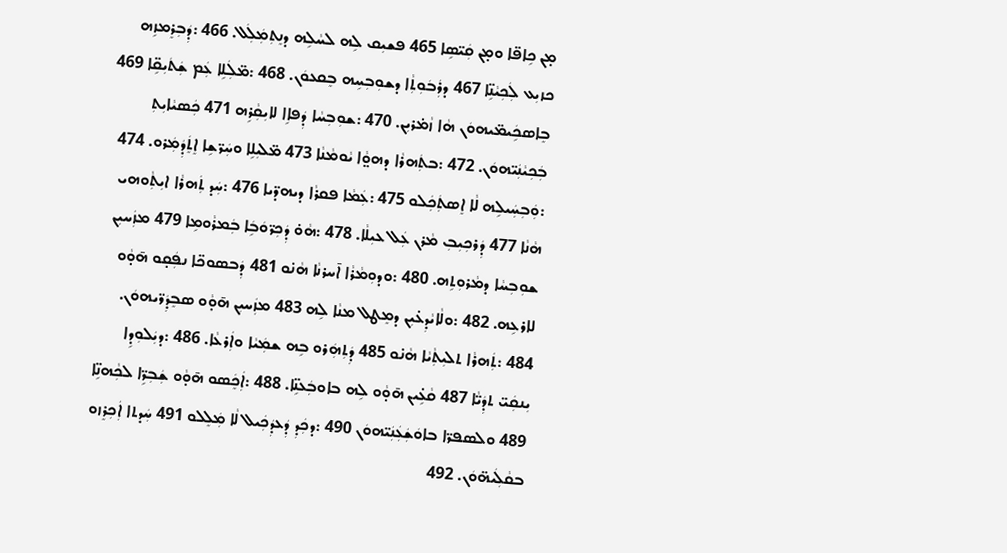ܡ̣ܢ ܟܹܐܦ̈ܐ ܘܡ̣ܢ ܩܲܝ̈ܣܹܐ 465 ܦܫܝܼܩ ܠܹܗ ܠܚܵܠܹܗ ܕܢܸܬܼܡܲܠܲܠ. 466 :ܕܲܒܼܪܸܡܙܹܗ ܟܙܝܼܥ ܠܲܟܼܝܵܢܹ̈ܐ 467 ܕܪܲܒܿܘܼܬܼܵܐ ܕܫܘܼܒܼܚܹܗ ܒܸܩܥܘܿܢ. 468 :ܡ̈ܠܲܠܹܐ ܥܲܡ ܫܲܬܿܝܼܩܹ̈ܐ 469 ܒܸܐܣܟܹܿܝܡ̈ܝܗܘܿܢ ܗܵܐ ܙܵܡ̇ܪܝܼܢ. 470 :ܫܘܼܒܼܚܵܐ ܕܲܦܐܹܐ ܠܐܝܼܩܼܵܪܹܗ 471 ܟܲܣܝܵܐܝܼܬܼ ܒܲܟܼܝܵܢܲܝ̈ܗܘܿܢ. 472 :ܒܬܲܗܪܵܐ ܕܗܘ̤ܵܐ ܝܵܘܡܵܢܵܐ 473 ܡ̈ܠܝܼܠܹܐ ܘܚܲܪ̈ܫܹܐ ܐܸܬܸܿܕܲܡܲܪܘ. 474 :ܘܲܒܼܚܲܝܠܹܗ ܠܵܐ ܐܸܣܬܲܟܲܠܘ 475 :ܥܲܡܵܐ ܦܩܪܵܐ ܕܝܗܕ̈ܝܐ 476 :ܚܲܕ ܬܲܗܪܵܐ ܐܝܼܬܼܵܘܗܝ ܗܵܢܵܐ 477 ܕܲܪܟܼܝܼܒܼ ܡܵܪܢ ܥܲܠ ܥܝܼܠܵܐ. 478 :ܗܵܘ̇ ܕܲܟܼܪ̈ܘܿܒܹܿܐ ܒܲܡܪܵܘܡܹܐ 479 ܡܙܲܚܝܼܢ ܫܘܼܒܼܚܵܐ ܕܡܵܪܘܼܬܹܗ. 480 :ܘܕܘܼܡܵܪܵܐ ܐ̄ܚܪܢܵܐ ܗܵܢ̇ܘ 481 ܕܲܒܣܘܟ̈ܐ ܢܦܲܩ̣ܘ ܗ̄ܘ̣ܵܘ ܠܐܪܥܹܗ. 482 :ܘܠܵܐܝܵܕܼܥ̇ܝܼܢ ܕܡܸܛܠ ܡܢܵܐ ܠܹܗ 483 ܡܙܲܚܝܼܢ ܗ̄ܘ̣ܵܘ ܣܒܸܕܲܪ̈ܝܗܘܿܢ. 484 :ܬܲܗܪܵܐ ܬܠܝܼܬܼܵܝܵܐ ܗܵܢ̇ܘ 485 ܕܲܬܼܗܲܪܘ ܒܹܗ ܫܡܲܝܵܐ ܘܐܲܪܥܵܐ. 486 :ܕܝܲܠܘܼܕܹܐ ܝܼܢܩܲܝ̈ ܬܕܲܝ̈ܵܐ 487 ܩܵܥܹ̇ܝܢ ܗ̄ܘ̣ܵܘ ܠܹܗ ܒܐܘܒܲܥܢܹ̈ܐ. 488 :ܐܲܟܸܿܣܘ ܗ̄ܘ̣ܵܘ ܫܲܒܼܪܹ̈ܐ ܠܟܼܵܗܢܹ̈ܐ 489 ܘܠܣܦܪ̈ܐ ܒܐܘܿܫܲܥܲܢܲܝ̈ܗܘܿܢ 490 :ܕܟܲܕܼ ܕܲܥܕܲܟܲܝܠ ܠܵܐ ܡܲܠܸܠܘ 491 ܚܲܕܬܐ ܐܲܟܼܪܸܙܘ ܒܩܵܠܲܝܗ̈ܘܿܢ. 492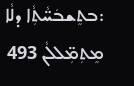:ܒܬܸܫܒܿܚ̈ܵܬܼܵܐ ܕܠܵܐ ܡܸܬܼܡܼ̈ܠܠܵܢ 493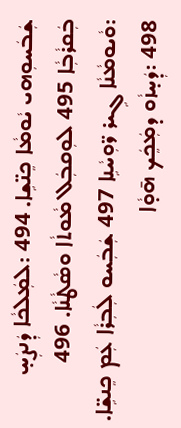ܫܲܒܿܚܘܼܗܝ ܝܵܘܡܵܐ ܟܸܢ̈ܫܹܐ. 494 :ܠܡܲܠܟܵܐ ܕܲܢܨܲܚ̣ ܒܲܩܪܵܒܼܵܐ 495 ܠܘܼܩܒܲܠ ܡܵܘܬܵܐ ܘܣܵܛܵܢܵܐ. 496 :ܘܵܝܘܡܵܢܵܐ ܓܹܝܪ ܪ̈ܘܼܚܵܢܹܐ 497 ܫܲܒܲܚܘ ܠܲܒܼܪܵܐ ܥܲܡ ܟܸܢܫܹ̈ܐ. 498 :ܕܲܚ̣ܙܵܘ ܕܡܲܟܸܿܟ ܗ̄ܘ̣ܵܐ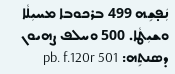ܢܲܦ̣ܫܹܗ 499 ܒܪܟܘܒܐ ܡܚܝܼܠܵܐ ܘܫܝܼܛܵܐ. 500 ܘܚܠܦ ܨܗܝܘܢ ܕܣܢܬܹܗ: pb. f.120r 501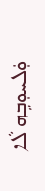ܘܲܠܚܘܼܒܹܗ ܠܵܐ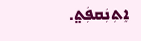ܐܸܬܼܢܲܩܦܲܬ̤.